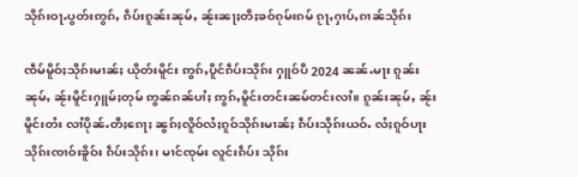သိုၵ်းဝႃႉပွတ်းဢွၵ်ႇ ၵဵပ်းၵူၼ်းၼုမ်ႇ ၼႂ်းၼႃႈတီႈၶဝ်ၵုမ်းၵမ် ၵႂႃႇႁၢပ်ႇၵၢၼ်သိုၵ်း

ၸဵမ်မိူဝ်ႈသိုၵ်းမၢၼ်ႈ ယိုတ်းမိူင်း ဢွၵ်ႇပိူင်ၵဵပ်းသိုၵ်း ႁူဝ်ပီ 2024 ၼၼ်ႉမႃး ၵူၼ်းၼုမ်ႇ ၼႂ်းမိူင်းႁူမ်ႈတုမ် ဢွၼ်ၵၼ်ပၢႆႈ ဢွၵ်ႇမိူင်းတင်းၼမ်တင်းလၢႆ။ ၵူၼ်းၼုမ်ႇ ၼႂ်းမိူင်းတႆး လၢႆပိုၼ်ႉတီႈၵေႃႈ ၼွၵ်ႈလိူဝ်လႆႈၵူဝ်သိုၵ်းမၢၼ်ႈ ၵဵပ်းသိုၵ်းယဝ်ႉ လႆႈၵူဝ်ပႃး သိုၵ်းၸၢဝ်းၶိူဝ်း ၵဵပ်းသိုၵ်း၊ မၢင်ၸုမ်း လူင်းၵဵပ်း သိုၵ်း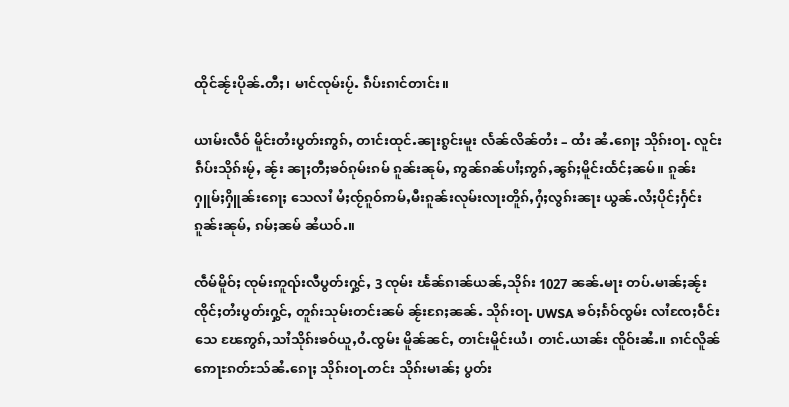ထိုင်ၼႂ်းပိုၼ်ႉတီႈ၊ မၢင်ၸုမ်းပႂ်ႉ ၵဵပ်းၵၢင်တၢင်း။

ယၢမ်းလဵဝ် မိူင်းတႆးပွတ်းဢွၵ်ႇ တၢင်းထုင်ႉၼႃးၵွင်းမူး လႅၼ်လိၼ်တႆး – ထႆး ၼႆႉၵေႃႈ သိုၵ်းဝႃႉ လူင်းၵဵပ်းသိုၵ်းမႂ်ႇ ၼႂ်း ၼႃႈတီႈၶဝ်ၵုမ်းၵမ် ၵူၼ်းၼုမ်ႇ ဢွၼ်ၵၼ်ပၢႆႈဢွၵ်ႇၼွၵ်ႈမိူင်းထႅင်ႈၼမ်။ ၵူၼ်းႁူမ်ႈႁိူၼ်းၵေႃႈ သေလၢႆ မႆႈၸႂ်ၵူဝ်ဢမ်ႇမီးၵူၼ်းလုမ်းလႃးတိူၵ်ႇႁႆႈလွၵ်းၼႃး ယွၼ်ႉလႆႈပိုင်ႈႁႅင်း ၵူၼ်းၼုမ်ႇ ၵမ်ႈၼမ် ၼႆယဝ်ႉ။

ၸဵမ်မိူဝ်ႈ ၸုမ်းဢူၺ်းလီပွတ်းႁွင်ႇ 3 ၸုမ်း ၽႅၼ်ၵၢၼ်ယၼ်ႇသိုၵ်း 1027 ၼၼ်ႉမႃး တပ်ႉမၢၼ်ႈၼႂ်း ၸိုင်ႈတႆးပွတ်းႁွင်ႇ တူၵ်းသုမ်းတင်းၼမ် ၼႂ်းၵႄႈၼၼ်ႉ သိုၵ်းဝႃႉ UWSA ၶဝ်ႈၵႅဝ်ၸွမ်း လၢႆၸႄႈဝဵင်းသေ ၽႄဢွၵ်ႇသၢႆသိုၵ်းၶဝ်ယူႇဝႆႉၸွမ်း မိူၼ်ၼင်ႇ တၢင်းမိူင်းယႆ၊ တၢင်ႉယၢၼ်း ၸိူဝ်းၼႆႉ။ ၵၢင်လိူၼ် ဢေႃႊၵတ်ႊသ်ၼႆႉၵေႃႈ သိုၵ်းဝႃႉတင်း သိုၵ်းမၢၼ်ႈ ပွတ်း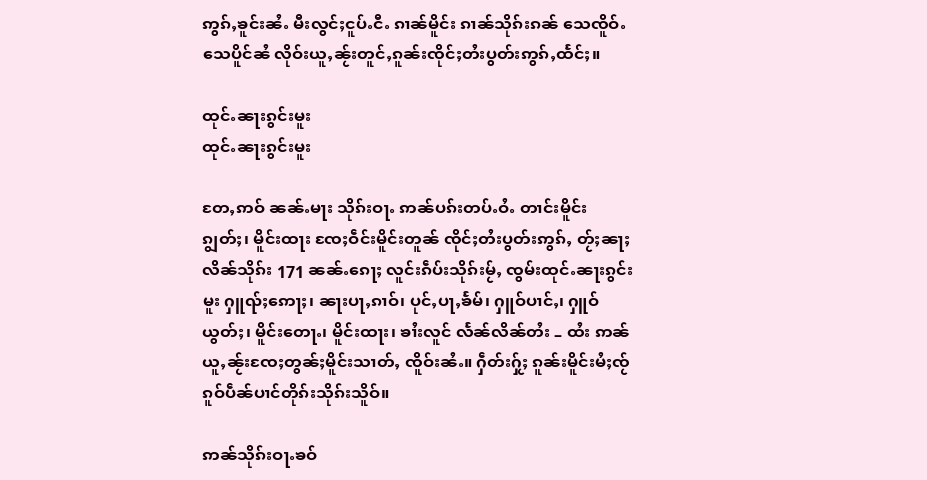ဢွၵ်ႇၶူင်းၼႆႉ မီးလွင်ႈငူပ်ႉငီႉ ၵၢၼ်မိူင်း ၵၢၼ်သိုၵ်းၵၼ် သေၸိူဝ်ႉသေပိူင်ၼႆ လိုဝ်းယူႇၼႂ်းတူင်ႇၵူၼ်းၸိုင်ႈတႆးပွတ်းဢွၵ်ႇထႅင်ႈ။

ထုင်ႉၼႃးၵွင်းမူး
ထုင်ႉၼႃးၵွင်းမူး

တႄႇဢဝ် ၼၼ်ႉမႃး သိုၵ်းဝႃႉ ဢၼ်ပၵ်းတပ်ႉဝႆႉ တၢင်းမိူင်းၵျွတ်ႈ၊ မိူင်းထႃး ၸႄႈဝဵင်းမိူင်းတူၼ် ၸိုင်ႈတႆးပွတ်းဢွၵ်ႇ တႂ်ႈၼႃႈလိၼ်သိုၵ်း 171 ၼၼ်ႉၵေႃႈ လူင်းၵဵပ်းသိုၵ်းမႂ်ႇ ၸွမ်းထုင်ႉၼႃးၵွင်းမူး ႁူၺ်ႈဢေႃႈ၊ ၼႃးပႃႇၵၢဝ်၊ ပုင်ႇပႃႇၶႅမ်၊ ႁူဝ်ပၢင်ႇ၊ ႁူဝ်ယွတ်ႈ၊ မိူင်းတေႃႉ၊ မိူင်းထႃး၊ ၶၢႆးလူင် လႅၼ်လိၼ်တႆး – ထႆး ဢၼ်ယူႇၼႂ်းၸႄႈတွၼ်ႈမိူင်းသၢတ်ႇ ၸိူဝ်းၼႆႉ။ ႁဵတ်းႁႂ်ႈ ၵူၼ်းမိူင်းမႆႈၸႂ် ၵူဝ်ပဵၼ်ပၢင်တိုၵ်းသိုၵ်းသိူဝ်။

ဢၼ်သိုၵ်းဝႃႉၶဝ်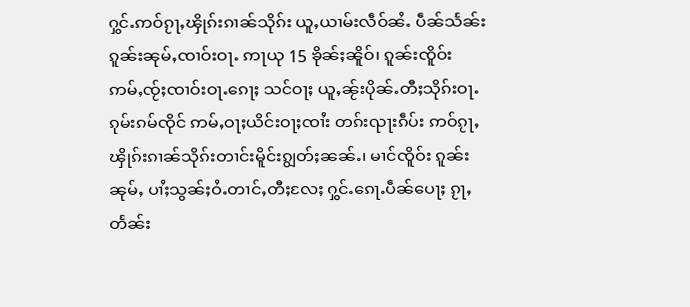ႁွင်ႉဢဝ်ၵႂႃႇၾိုၵ်းၵၢၼ်သိုၵ်း ယူႇယၢမ်းလဵဝ်ၼႆႉ ပဵၼ်သႅၼ်းၵူၼ်းၼုမ်ႇၸၢဝ်းဝႃႉ ဢႃယု 15 ၶိုၼ်ႈၼိူဝ်၊ ၵူၼ်းၸိူဝ်းဢမ်ႇၸႂ်ႈၸၢဝ်းဝႃႉၵေႃႈ သင်ဝႃႈ ယူႇၼႂ်းပိုၼ်ႉတီႈသိုၵ်းဝႃႉ ၵုမ်းၵမ်ၸိုင် ဢမ်ႇဝႃႈယိင်းဝႃႈၸၢႆး တၵ်းၺႃးၵဵပ်း ဢဝ်ၵႂႃႇၾိုၵ်းၵၢၼ်သိုၵ်းတၢင်းမိူင်းၵျွတ်ႈၼၼ်ႉ၊ မၢင်ၸိူဝ်း ၵူၼ်းၼုမ်ႇ ပၢႆႈသွၼ်ႈဝႆႉတၢင်ႇတီႈလႄႈ ႁွင်ႉၵေႃႉပဵၼ်ပေႃႈ ၵႂႃႇတႅၼ်း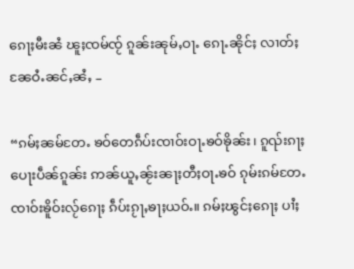ၵေႃႈမီးၼႆ ၽူႈၸမ်ၸႂ် ၵူၼ်းၼုမ်ႇဝႃႉ ၵေႃႉၼိုင်ႈ လၢတ်ႈၼႄဝႆႉၼင်ႇၼႆႇ –

“ၵမ်ႈၼမ်တႄႉ ၶဝ်တေၵဵပ်းၸၢဝ်းဝႃႉၶဝ်ၶိုၼ်း၊ ၵူၺ်းၵႃႈ ပေႃးပဵၼ်ၵူၼ်း ဢၼ်ယူႇၼႂ်းၼႃႈတီႈဝႃႉၶဝ် ၵုမ်းၵမ်တႄႉ ၸၢဝ်းၶိူဝ်းလႂ်ၵေႃႈ ၵဵပ်းၵႂႃႇၶႃႈယဝ်ႉ။ ၵမ်ႈၽွင်ႈၵေႃႈ ပၢႆႈ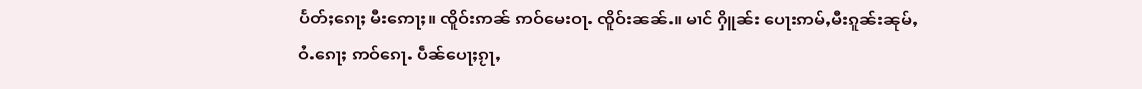ပႅတ်ႈၵေႃႈ မီးဢေႃႈ။ ၸိူဝ်းဢၼ် ဢဝ်မေးဝႃႉ ၸိူဝ်းၼၼ်ႉ။ မၢင် ႁိူၼ်း ပေႃးဢမ်ႇမီးၵူၼ်းၼုမ်ႇဝႆႉၵေႃႈ ဢဝ်ၵေႃႉ ပဵၼ်ပေႃႈၵႂႃႇ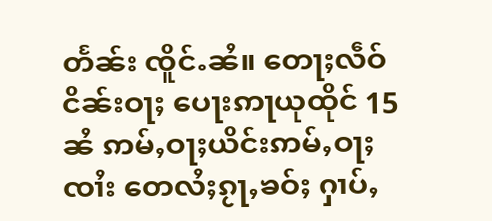တႅၼ်း ၸိူင်ႉၼႆ။ တေႃႈလဵဝ် ငိၼ်းဝႃႈ ပေႃးဢႃယုထိုင် 15 ၼႆ ဢမ်ႇဝႃႈယိင်းဢမ်ႇဝႃႈၸၢႆး တေလႆႈၵႂႃႇၶဝ်ႈ ႁၢပ်ႇ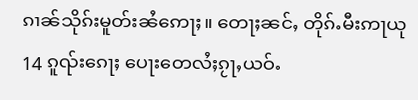ၵၢၼ်သိုၵ်းမူတ်းၼႆဢေႃႈ။ တေႃႈၼင်ႇ တိုၵ်ႉမီးဢႃယု 14 ၵူၺ်းၵေႃႈ ပေႃးတေလႆႈၵႂႃႇယဝ်ႉ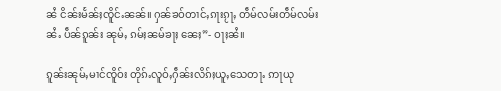ၼႆ ငိၼ်းမႅၼ်ႈၸိူင်ႉၼၼ်။ ႁၼ်ၶဝ်တၢင်ႇၵႃးၵႂႃႇ တဵမ်လမ်းတဵမ်လမ်းၼႆႉ ပဵၼ်ၵူၼ်း ၼုမ်ႇ ၵမ်ႈၼမ်ၶႃႈ ၼေႈ”- ဝႃႈၼႆ။

ၵူၼ်းၼုမ်ႇမၢင်ၸိူဝ်း တိုၵ်ႉလူဝ်ႇႁဵၼ်းလိၵ်ႈယူႇသေတႃႉ ဢႃယု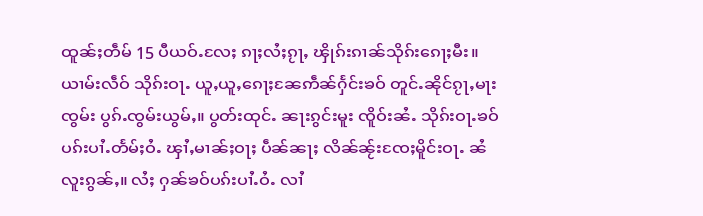ထူၼ်ႈတဵမ် 15 ပီယဝ်ႉလႄႈ ၵႃႈလႆႈၵႂႃႇ ၾိုၵ်းၵၢၼ်သိုၵ်းၵေႃႈမီး။ ယၢမ်းလဵဝ် သိုၵ်းဝႃႉ ယူႇယူႇၵေႃႈၼႄဢဵၼ်ႁႅင်းၶဝ် တူင်ႉၼိုင်ၵႂႃႇမႃး ၸွမ်း ပွၵ်ႉၸွမ်းယွမ်ႇ။ ပွတ်းထုင်ႉ ၼႃးၵွင်းမူး ၸိူဝ်းၼႆႉ သိုၵ်းဝႃႉၶဝ် ပၵ်းပၢႆႉတႅမ်ႈဝႆႉ ၾၢႆႇမၢၼ်ႈဝႃႈ ပဵၼ်ၼႃႈ လိၼ်ၼႂ်းၸႄႈမိူင်းဝႃႉ ၼႆလူးၵွၼ်ႇ။ လႆႈ ႁၼ်ၶဝ်ပၵ်းပၢႆႉဝႆႉ လၢႆ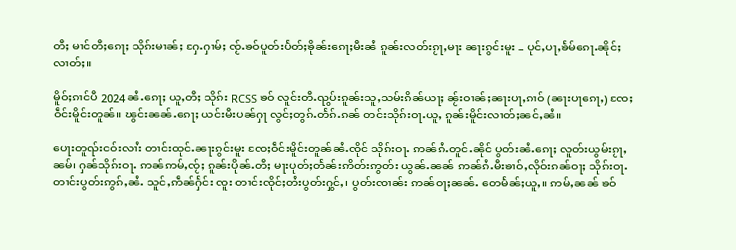တီႈ မၢင်တီႈၵေႃႈ သိုၵ်းမၢၼ်ႈ ႁႄႉႁၢမ်ႈ ၸႂ်ႉၶဝ်ပူတ်းပႅတ်ႈၶိုၼ်းၵေႃႈမီးၼႆ ၵူၼ်းလတ်းၵႂႃႇမႃး ၼႃးၵွင်းမူး – ပုင်ႇပႃႇၶႅမ်ၵေႃႉၼိုင်ႈလၢတ်ႈ။

မိူဝ်ႈၵၢင်ပီ 2024 ၼႆႉၵေႃႈ ယူႇတီႈ သိုၵ်း RCSS ၶဝ် လူင်းတီႉၺွပ်းၵူၼ်းသူႇသမ်းၵိၼ်ယႃႈ ၼႂ်းဝၢၼ်ႈၼႃးပႃႇၵၢဝ် (ၼႃးပႃၵေႃႇ) ၸႄႈဝဵင်းမိူင်းတူၼ်။ ၽွင်းၼၼ်ႉၵေႃႈ ယင်းမီးပၼ်ႁႃ လွင်ႈတွၵ်ႉတႅၵ်ႉၵၼ် တင်းသိုၵ်းဝႃႉယူႇ ၵူၼ်းမိူင်းလၢတ်ႈၼင်ႇၼႆ။

ပေႃးတူၺ်းငဝ်းလၢႆး တၢင်းထုင်ႉၼႃးၵွင်းမူး ၸႄႈဝဵင်းမိူင်းတူၼ်ၼႆႉၸိုင် သိုၵ်းဝႃႉ ဢၼ်ၵႆႉတူင်ႉၼိုင် ပွတ်းၼႆႉၵေႃႈ လူတ်းယွမ်းၵႂႃႇၼမ်၊ ႁၼ်သိုၵ်းဝႃႉ ဢၼ်ဢမ်ႇၸႂ်ႈ ၵူၼ်းပိုၼ်ႉတီႈ မႃးပုတ်ႈတႅၼ်းဢိတ်းဢွတ်း ယွၼ်ႉၼၼ် ဢၼ်ၵႆႉမီးၶၢဝ်ႇလိုဝ်းၵၼ်ဝႃႈ သိုၵ်းဝႃႉ တၢင်းပွတ်းဢွၵ်ႇၼႆႉ သူင်ႇဢဵၼ်ႁႅင်း ၸူး တၢင်းၸိုင်ႈတႆးပွတ်းႁွင်ႇ၊ ပွတ်းၸၢၼ်း ဢၼ်ဝႃႈၼၼ်ႉ တေမႅၼ်ႈယူႇ။ ဢမ်ႇၼၼ် ၶဝ်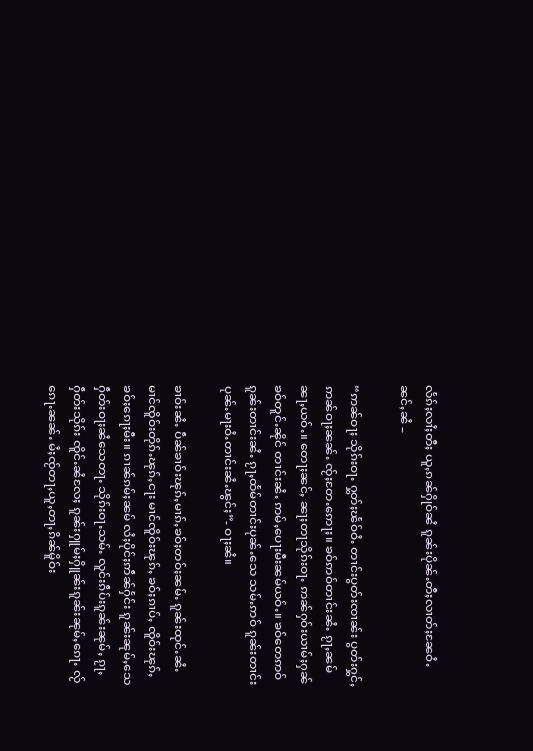လႅၵ်ႈလၢႆႈတီႈ ယူႇၵၼ်ႁိုဝ်ၼႆ ၵူၼ်းပိုၼ်ႉတီႈလၢတ်ႈၼႄဝႆႉၼင်ႇၼႆ –

“ဢၼ်ဝႃႈ သိုၵ်းဝႃႉ ႁွတ်ႈၽႅဝ်ဝႆႉ တၢင်းပွတ်းၸၢၼ်း ပွတ်းႁွင်ႇ ဢၼ်ဝႃႈၼၼ်ႉ ၸႂ်ႈတႄႉဢေႃႈ။ ၶဝ်ဢဝ်တၢင်းၼႆႉ ၵႂႃႇၼမ်ၼႃႇယဝ်ႉ။ တေႃႈၼင်ႇ ၼႃႈတႃသိုၵ်းဝႃႉ ဢၼ်ႁဝ်းယၢမ်ႈႁၼ်ၶဝ်တူင်ႉၼိုင် တၢင်းၼႆႉ ဢမ်ႇပေႃးမီးၼမ်ယဝ်ႉ။ ၶဝ်တေဢဝ်ၵူၼ်းတၢင်းၼႆႉ ၵႂႃႇထႅမ်တၢင်းပုၼ်ႉသေ သမ်ႉဢဝ် ၵူၼ်းတၢင်းပုၼ်ႉမႃးဝႆႉတၢင်းၼႆႉၽွင်ႈ”- ဝႃႈၼႆ။

ၶၢဝ်းၼႆႉ ပဵၼ်ၶၢဝ်းၽုၵ်ႇမၢၵ်ႇၶဝ်ႈတဝ်ႈၼမ်ႉ ၵူၼ်းထုင်ႉၼႆႉ မၢင်ၸိူဝ်းတိုၵ်ႉၽုၵ်ႇငႃး မၢင်ၸိူဝ်းၽုၵ်ႇ ၶဝ်ႈၵၢပ်ႇ ၸိူဝ်းၽုၵ်ႇၶဝ်ႈၵေႃႈမီး။ ၵၢၼ်ၵမ်ႈၼမ် လႆႈပိုင်ႈဢဵၼ်ႁႅင်း ၵူၼ်းၼုမ်ႇသေ ႁဵတ်းဝႃႈၼႆသေတႃႉ သိုၵ်းဝႃႉသမ်ႉ လူင်းၵဵပ်းၵူၼ်းၼုမ်ႇ ၵႂႃႇႁဵတ်းသိုၵ်း ၸိူင်ႉၼႆလႄႈ ၵူၼ်းႁူမ်ႈႁိူၼ်းၵူၼ်းၼုမ်ႇၵေႃႉ လႂ်ၵေႃႉၼၼ်ႉ မႆႈၸႂ်တႃႇယူႇတႃႇၵိၼ်မိူဝ်း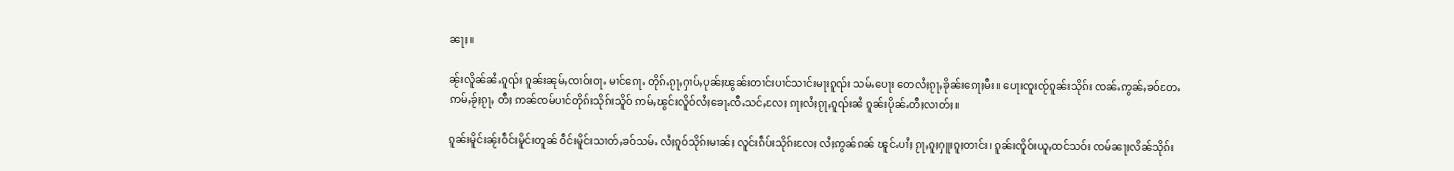ၼႃႈ။

ၼႂ်းလိူၼ်ၼႆႉၵူၺ်း ၵူၼ်းၼုမ်ႇၸၢဝ်းဝႃႉ မၢင်ၵေႃႉ တိုၵ်ႉၵႂႃႇႁၢပ်ႇပုၼ်ႈၽွၼ်းတၢင်းပၢင်သၢင်းမႃးၵူၺ်း သမ်ႉပေႃး တေလႆႈၵႂႃႇၶိုၼ်းၵေႃႈမီး။ ပေႃးၸူးၸႂ်ၵူၼ်းသိုၵ်း ၸၼ်ႉဢွၼ်ႇၶဝ်တႄႉ ဢမ်ႇၶႂ်ႈၵႂႃႇ တီႈ ဢၼ်ၸမ်ပၢင်တိုၵ်းသိုၵ်းသိူဝ် ဢမ်ႇၽွင်းလိူဝ်လႆႈၶေႃႉၸီႉသင်ႇလႄႈ ၵႃႈလႆႈၵႂႃႇၵူၺ်းၼႆ ၵူၼ်းပိုၼ်ႉတီႈလၢတ်ႈ။

ၵူၼ်းမိူင်းၼႂ်းဝဵင်းမိူင်းတူၼ် ဝဵင်းမိူင်းသၢတ်ႇၶဝ်သမ်ႉ လႆႈၵူဝ်သိုၵ်းမၢၼ်ႈ လူင်းၵဵပ်းသိုၵ်းလႄႈ လႆႈဢွၼ်ၵၼ် ၽူင်ႉပၢႆႈ ၵႂႃႇၵူႈႁူးၵူႈတၢင်း၊ ၵူၼ်းၸိူဝ်းယူႇထင်သဝ်း ၸမ်ၼႃႈလိၼ်သိုၵ်း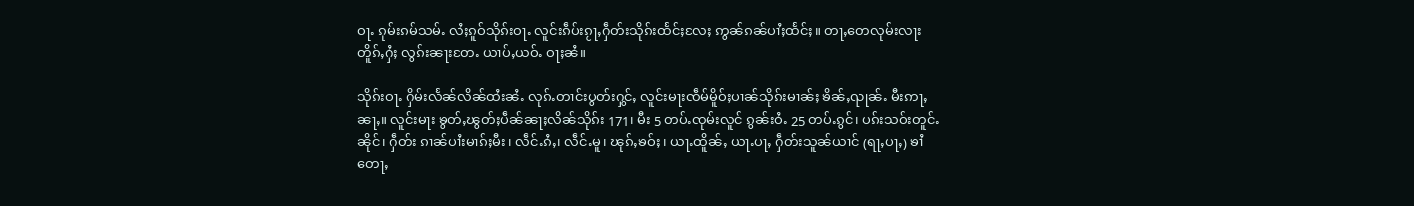ဝႃႉ ၵုမ်းၵမ်သမ်ႉ လႆႈၵူဝ်သိုၵ်းဝႃႉ လူင်းၵဵပ်းၵႂႃႇႁဵတ်းသိုၵ်းထႅင်ႈလႄႈ ဢွၼ်ၵၼ်ပၢႆႈထႅင်ႈ။ တႃႇတေလုမ်းလႃး တိူၵ်ႇႁႆႈ လွၵ်းၼႃးတႄႉ ယၢပ်ႇယဝ်ႉ ဝႃႈၼႆ။

သိုၵ်းဝႃႉ ႁိမ်းလႅၼ်လိၼ်ထႆးၼႆႉ လုၵ်ႉတၢင်းပွတ်းႁွင်ႇ လူင်းမႃးၸဵမ်မိူဝ်ႈပၢၼ်သိုၵ်းမၢၼ်ႈ ၶိၼ်ႇၺုၼ်ႉ မီးဢႃႇၼႃႇ။ လူင်းမႃး ၶွတ်ႇၽွတ်ႈပဵၼ်ၼႃႈလိၼ်သိုၵ်း 171၊ မီး 5 တပ်ႉၸုမ်းလူင် ၵွၼ်းဝႆႉ 25 တပ်ႉၵွင်၊ ပၵ်းသဝ်းတူင်ႉၼိုင်၊ ႁဵတ်း ၵၢၼ်ပၢႆးမၢၵ်ႈမီး၊ လဵင်ႉၵႆႇ၊ လဵင်ႉမူ၊ ၽုၵ်ႇၶဝ်ႈ၊ ယႃႉထိူၼ်ႇ ယႃႉပႃႇ ႁဵတ်းသူၼ်ယၢင် (ရႃႇပႃႇ) ၶၢႆတေႃႇ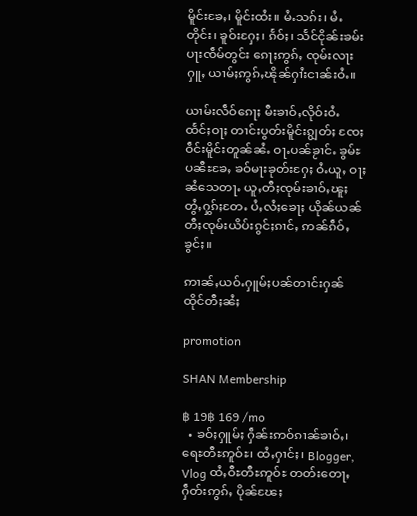မိူင်းၶႄႇ၊ မိူင်းထႆး။ မႆႉသၵ်း၊ မႆႉတိုင်း၊ ၶူဝ်းႁႄႈ၊ ၵႅဝ်ႈ၊ သႅင်ငိုၼ်းၶမ်း ပႃးၸဵမ်တွင်း ၵေႃႈဢွၵ်ႇ ၸုမ်းလႃးႁူႇ ယၢမ်ႈဢွၵ်ႇၽိုၼ်ႁၢႆးငၢၼ်းဝႆႉ။

ယၢမ်းလဵဝ်ၵေႃႈ မီးၶၢဝ်ႇလိုဝ်းဝႆႉ ထႅင်ႈဝႃႈ တၢင်းပွတ်းမိူင်းၵျွတ်ႈ ၸႄႈဝဵင်းမိူင်းတူၼ်ၼႆႉ ဝႃႉပၼ်ၶႂၢင်ႉ ၶွမ်ႊပၼီႊၶႄႇ ၶဝ်မႃးၶုတ်းႁႄႈ ဝႆႉယူႇ ဝႃႈၼႆသေတႃႉ ယူႇတီႈၸုမ်းၶၢဝ်ႇၽူႈတွႆႇႁွၵ်ႈတႄႉ ပႆႇလႆႈၶေႃႈ ယိုၼ်ယၼ် တီႈၸုမ်းယိပ်းၵွင်ႈၵၢင်ႇ ဢၼ်ၵဵဝ်ႇၶွင်ႈ။

ဢၢၼ်ႇယဝ်ႉႁူမ်ႈပၼ်တၢင်းႁၼ်ထိုင်တီႈၼႆႈ

promotion

SHAN Membership

฿ 19฿ 169 /mo
  • ၶဝ်ႈႁူမ်ႈ ႁဵၼ်းဢဝ်ၵၢၼ်ၶၢဝ်ႇ၊ ရေႊတီႊဢူဝ်ႊ၊ ထႆႇႁၢင်ႈ၊ Blogger, Vlog ထႆႇဝီႊတီႊဢူဝ်ႊ တတ်းတေႃႇ ႁဵတ်းဢွၵ်ႇ ပိုၼ်ၽႄႈ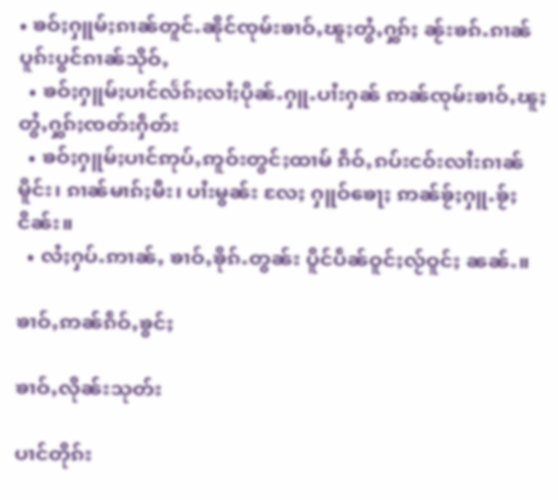• ၶဝ်ႈႁူမ်ႈၵၢၼ်တူင်ႉၼိုင်ၸုမ်းၶၢဝ်ႇၽူႈတွႆႇႁွၵ်ႈ ၼႂ်းၶၵ်ႉၵၢၼ်ပူၵ်းပွင်ၵၢၼ်သိုဝ်ႇ
  • ၶဝ်ႈႁူမ်ႈပၢင်လႅၵ်ႈလၢႆႈပိုၼ်ႉႁူႉပၢႆးႁၼ် ဢၼ်ၸုမ်းၶၢဝ်ႇၽူႈတွႆႇႁွၵ်ႈၸတ်းႁဵတ်း
  • ၶဝ်ႈႁူမ်ႈပၢင်ဢုပ်ႇဢူဝ်းတွင်ႈထၢမ် ၵဵဝ်ႇၵပ်းငဝ်းလၢႆးၵၢၼ်မိူင်း၊ ၵၢၼ်မၢၵ်ႈမီး၊ ပၢႆးမွၼ်း လႄႈ ႁူဝ်ၶေႃႈ ဢၼ်ၶႂ်ႈႁူႉၶႂ်ႈငိၼ်း။
  • လႆႈႁပ်ႉဢၢၼ်ႇ ၶၢဝ်ႇၶိုၵ်ႉတွၼ်း ပိူင်ပဵၼ်ဝူင်ႈလႂ်ဝူင်ႈ ၼၼ်ႉ။

ၶၢဝ်ႇဢၼ်ၵဵဝ်ႇၶွင်ႈ

ၶၢဝ်ႇလိုၼ်းသုတ်း

ပၢင်တိုၵ်း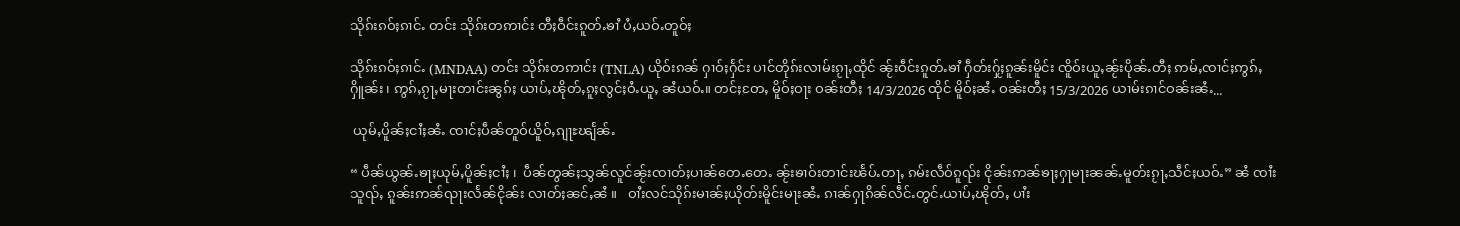သိုၵ်းၵဝ်ႈၵၢင်ႉ တင်း သိုၵ်းတဢၢင်း တီႈဝဵင်းၵူတ်ႉၶၢႆ ပႆႇယဝ်ႉတူဝ်ႈ

သိုၵ်းၵဝ်ႈၵၢင်ႉ (MNDAA) တင်း သိုၵ်းတဢၢင်း (TNLA) ယိုဝ်းၵၼ် ႁၢဝ်ႈႁႅင်း ပၢင်တိုၵ်းလၢမ်းၵႂႃႇထိုင် ၼႂ်းဝဵင်းၵူတ်ႉၶၢႆ ႁဵတ်းႁႂ်ႈၵူၼ်းမိူင်း ၸိူဝ်းယူႇၼႂ်းပိုၼ်ႉတီႈ ဢမ်ႇၸၢင်ႈဢွၵ်ႇ ႁိူၼ်း၊ ဢွၵ်ႇၵႂႃႇမႃးတၢင်းၼွၵ်ႈ ယၢပ်ႇၽိုတ်ႇၵူႈလွင်ႈဝႆႉယူႇ ၼႆယဝ်ႉ။ တင်ႈတႄႇ မိူဝ်ႈဝႃး ဝၼ်းတီႈ 14/3/2026 ထိုင် မိူဝ်ႈၼႆႉ ဝၼ်းတီႈ 15/3/2026 ယၢမ်းၵၢင်ဝၼ်းၼႆႉ...

 ယုမ်ႇပိူၼ်ႈငၢႆႈၼႆႉ ၸၢင်ႈပဵၼ်တူဝ်ယိူဝ်ႇၵျႃႊၽျႅၼ်ႉ

“ ပဵၼ်ယွၼ်ႉၶႃႈယုမ်ႇပိူၼ်ႈငၢႆႈ ၊  ပဵၼ်တွၼ်ႈသွၼ်လူင်ၼႂ်းၸၢတ်ႈပၢၼ်တေႉတေႉ ၼႂ်းၶၢဝ်းတၢင်းၽႅပ်ႉတႃႇ ၵမ်းလဵဝ်ၵူၺ်း ငိုၼ်းဢၼ်ၶႃႈႁႃမႃးၼၼ်ႉမူတ်းၵႂႃႇသဵင်ႈယဝ်ႉ” ၼႆ ၸၢႆးသူၺ်ႇ ၵူၼ်းဢၼ်ၺႃးလႅၼ်ငိုၼ်း လၢတ်ႈၼင်ႇၼႆ ။   ဝၢႆးလင်သိုၵ်းမၢၼ်ႈယိုတ်းမိူင်းမႃးၼႆႉ ၵၢၼ်ႁႃၵိၼ်လဵင်ႉတွင်ႉယၢပ်ႇၽိုတ်ႇ ပၢႆး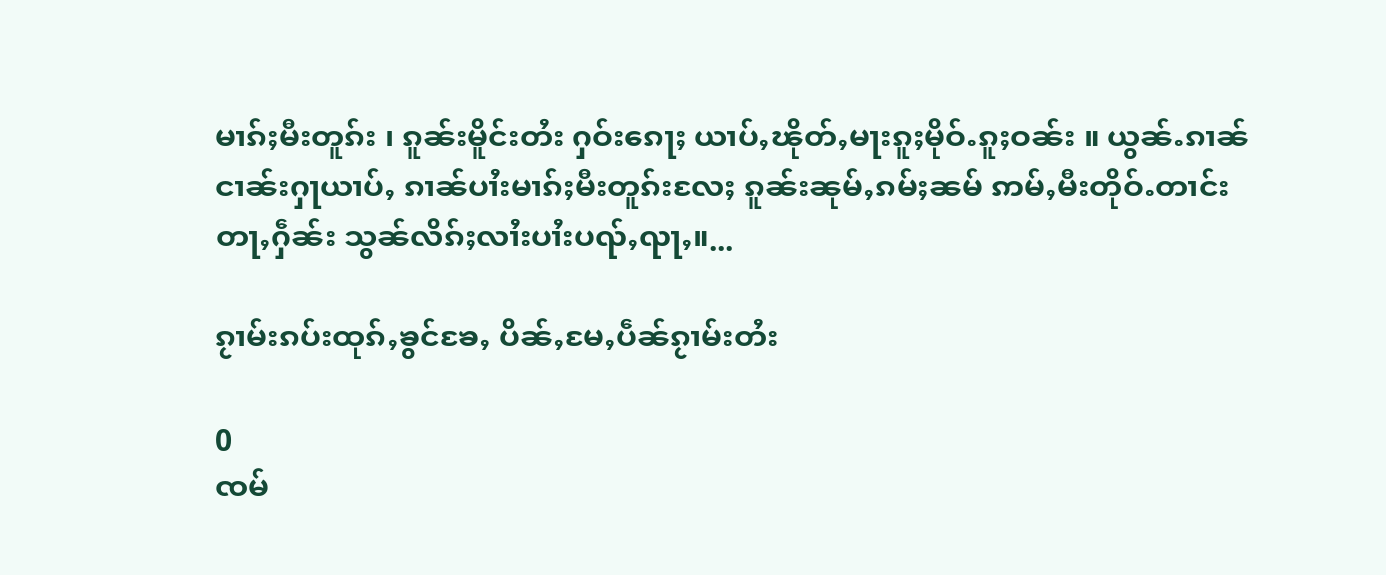မၢၵ်ႈမီးတူၵ်း ၊ ၵူၼ်းမိူင်းတႆး ႁဝ်းၵေႃႈ ယၢပ်ႇၽိုတ်ႇမႃးၵူႈမိုဝ်ႉၵူႈဝၼ်း ။ ယွၼ်ႉၵၢၼ်ငၢၼ်းႁႃယၢပ်ႇ ၵၢၼ်ပၢႆးမၢၵ်ႈမီးတူၵ်းလႄႈ ၵူၼ်းၼုမ်ႇၵမ်ႈၼမ် ဢမ်ႇမီးတိုဝ်ႉတၢင်းတႃႇႁဵၼ်း သွၼ်လိၵ်ႈလၢႆးပၢႆးပၺ်ႇၺႃႇ။...

ၵႂၢမ်းၵပ်းထုၵ်ႇၶွင်ၶႄႇ ပိၼ်ႇမႄႇပဵၼ်ၵႂၢမ်းတႆး

0
ၸမ်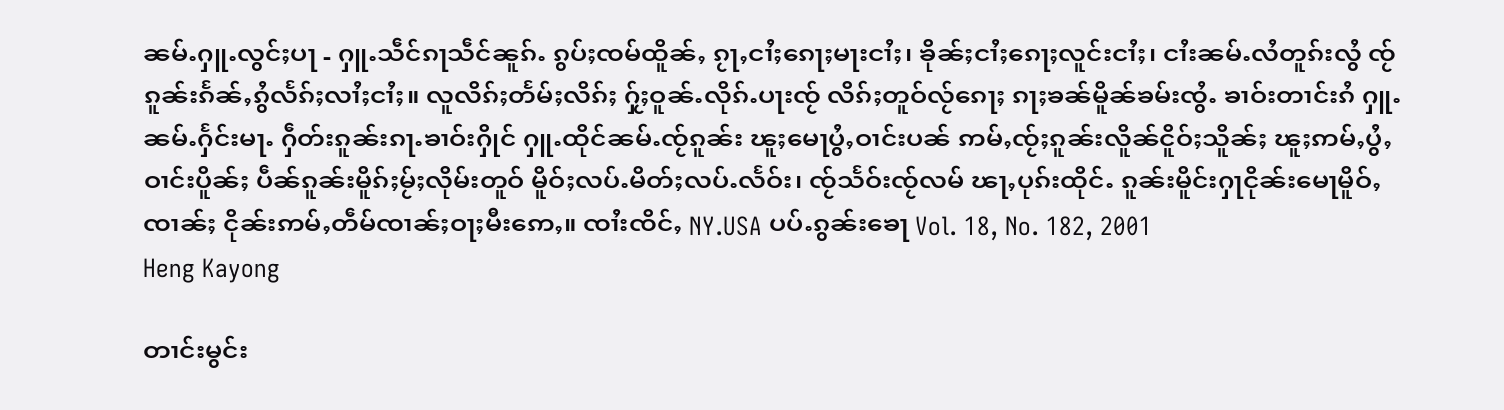ၼမ်ႉႁူႉလွင်ႈပႃ - ႁူႉသဵင်ၵႃသဵင်ၼူၵ်ႉ ၵွပ်ႈၸမ်ထိူၼ်ႇ ၵႂႃႇငၢႆႈၵေႃႈမႃးငၢႆႈ၊ ၶိုၼ်ႈငၢႆႈၵေႃႈလူင်းငၢႆႈ၊ ငၢႆးၼမ်ႉလႆတူၵ်းလွႆ ၸႂ်ၵူၼ်းၵႅၼ်ႇၵွႆလႅၵ်ႈလၢႆႈငၢႆႈ။ လူလိၵ်ႈတႅမ်ႈလိၵ်ႈ ႁႂ်ႈဝူၼ်ႉလိုၵ်ႉပႃးၸႂ် လိၵ်ႈတူဝ်လႂ်ၵေႃႈ ၵႃႈၶၼ်မိူၼ်ၶမ်းၸွႆႉ ၶၢဝ်းတၢင်းၵႆ ႁူႉၼမ်ႉႁႅင်းမႃႉ ႁဵတ်းၵူၼ်းၵႃႉၶၢဝ်းႁိုင် ႁူႉထိုင်ၼမ်ႉၸႂ်ၵူၼ်း ၽူႈမေႃပွႆႇဝၢင်းပၼ် ဢမ်ႇၸႂ်ႈၵူၼ်းလိူၼ်ငိူဝ်ႈသိူၼ်ႈ ၽူႈဢမ်ႇပွႆႇဝၢင်းပိူၼ်ႈ ပဵၼ်ၵူၼ်းမိူၵ်ႈမႂ်ႈလိုမ်းတူဝ် မိူဝ်ႈလပ်ႉမိတ်ႈလပ်ႉလႅဝ်း၊ ၸႂ်သႅဝ်းၸႂ်လမ် ၽႃႇပုၵ်းထိုင်ႉ ၵူၼ်းမိူင်းႁႃငိုၼ်းမေႃမိူဝ်ႇၸၢၼ်ႈ ငိုၼ်းဢမ်ႇတဵမ်ၸၢၼ်ႈဝႃႈမီးဢေႇ။ ၸၢႆးၸိင်ႇ NY.USA ပပ်ႉၵွၼ်းၶေႃ Vol. 18, No. 182, 2001
Heng Kayong

တၢင်းမွင်း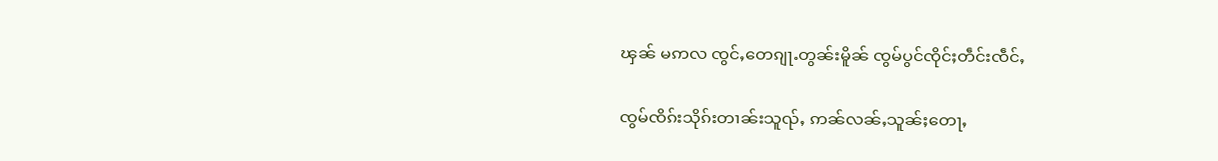ၾၼ် မဢလ ၸွင်ႇတေၵျႃႉတွၼ်းမိူၼ် ၸွမ်ပွင်ၸိုင်ႈတဵင်းၸဵင်ႇ

ၸွမ်ၸိၵ်းသိုၵ်းတၢၼ်းသူၺ်ႇ ဢၼ်လၼ်ႇသူၼ်ႈတေႃႇ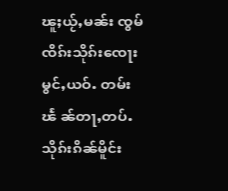ၽူႈယႂ်ႇမၼ်း ၸွမ်ၸိၵ်းသိုၵ်းၸေႃးမွင်ႇယဝ်ႉ တမ်းၽႅ ၼ်တႃႇတပ်ႉသိုၵ်းၵိၼ်မိူင်း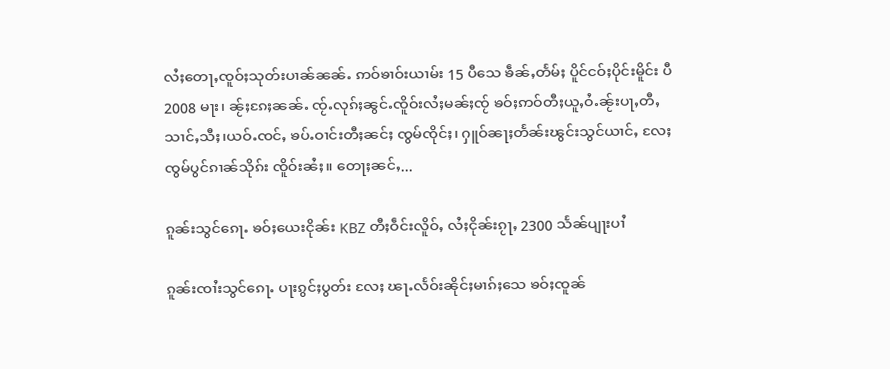လႆႈတေႃႇၸူဝ်ႈသုတ်းပၢၼ်ၼၼ်ႉ ဢဝ်ၶၢဝ်းယၢမ်း 15 ပီသေ ၶဵၼ်ႇတႅမ်ႈ ပိူင်ငဝ်ႈပိုင်းမိူင်း ပီ 2008 မႃး၊ ၼႂ်ႈၵႄႈၼၼ်ႉ ၸႂ်ႉလုၵ်ႈၼွင်ႉၸိူဝ်းလႆႈမၼ်ႈၸႂ် ၶဝ်ႈဢဝ်တီႈယူႇဝႆႉၼႂ်းပႃႇတီႇ သၢင်ႇသီႈ၊ယဝ်ႉၸင်ႇ ၶပ်ႉဝၢင်းတီႈၼင်ႈ ၸွမ်ၸိုင်ႈ၊ ႁူဝ်ၼႃႈတႅၼ်းၽွင်းသွင်ယၢင်ႇ လႄႈ ၸွမ်ပွင်ၵၢၼ်သိုၵ်း ၸိူဝ်းၼႆႈ။ တေႃႈၼင်ႇ...

ၵူၼ်းသွင်ၵေႃႉ ၶဝ်ႈယေးငိုၼ်း KBZ တီႈဝဵင်းလိူဝ်ႇ လႆႈငိုၼ်းၵႂႃႇ 2300 သႅၼ်ပျႃးပၢႆ

ၵူၼ်းၸၢႆးသွင်ၵေႃႉ ပႃးၵွင်ႈပွတ်း လႄႈ ၽႃႉလႅဝ်းၼိုင်ႈမၢၵ်ႈသေ ၶဝ်ႈၸူၼ်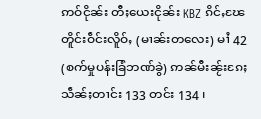ဢဝ်ငိုၼ်း တီႈယေးငိုၼ်း KBZ ၵိင်ႇၽႄ တိူင်းဝဵင်းလိူဝ်ႇ (မၢၼ်းတလေး) မၢႆ 42 (စက်မှုပန်းခြံဘဏ်ခွဲ) ဢၼ်မီးၼႂ်းၵႄႈသဵၼ်ႈတၢင်း 133 တင်း 134 ၊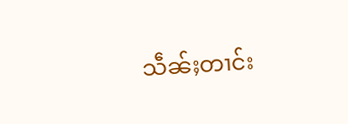သဵၼ်ႈတၢင်း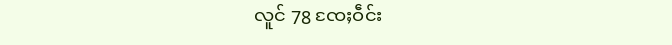လူင် 78 ၸႄႈဝဵင်း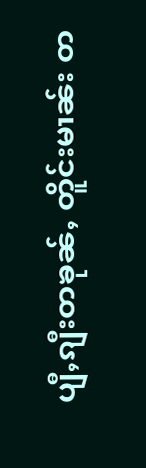ပျီႇၵျီးတၶုၼ်ႇ တိူင်းမၢၼ်း တ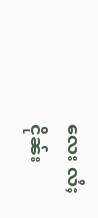လေး လႆႈငိုၼ်း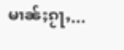မၢၼ်ႈၵႂႃႇ...